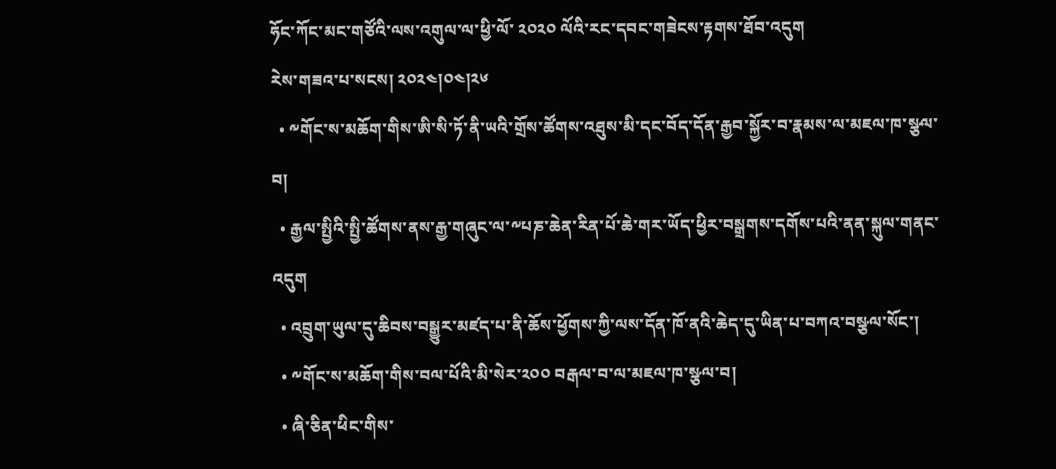ཧོང་ཀོང་མང་གཙོའི་ལས་འགུལ་ལ་ཕྱི་ལོ་ ༢༠༢༠ ལོའི་རང་དབང་གཟེངས་རྟགས་ཐོབ་འདུག
རེས་གཟའ་པ་སངས། ༢༠༢༤།༠༤།༢༦
  • ༸གོང་ས་མཆོག་གིས་ཨི་སི་ཏོ་ནི་ཡའི་གྲོས་ཚོགས་འཐུས་མི་དང་བོད་དོན་རྒྱབ་སྐྱོར་བ་རྣམས་ལ་མཇལ་ཁ་སྩལ་བ།
  • རྒྱལ་སྤྱིའི་སྤྱི་ཚོགས་ནས་རྒྱ་གཞུང་ལ་༸པཎ་ཆེན་རིན་པོ་ཆེ་གར་ཡོད་ཕྱིར་བསྒྲགས་དགོས་པའི་ནན་སྐུལ་གནང་འདུག
  • འབྲུག་ཡུལ་དུ་ཆིབས་བསྒྱུར་མཛད་པ་ནི་ཆོས་ཕྱོགས་ཀྱི་ལས་དོན་ཁོ་ནའི་ཆེད་དུ་ཡིན་པ་བཀའ་བསྩལ་སོང་།
  • ༸གོང་ས་མཆོག་གིས་བལ་པོའི་མི་སེར་༢༠༠ བརྒལ་བ་ལ་མཇལ་ཁ་སྩལ་བ།
  • ཞི་ཅིན་ཕིང་གིས་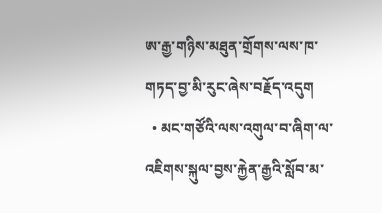ཨ་རྒྱ་གཉིས་མཐུན་གྲོགས་ལས་ཁ་གཏད་བྱ་མི་རུང་ཞེས་བརྗོད་འདུག
  • མང་གཙོའི་ལས་འགུལ་བ་ཞིག་ལ་འཇིགས་སྐུལ་བྱས་རྐྱེན་རྒྱའི་སློབ་མ་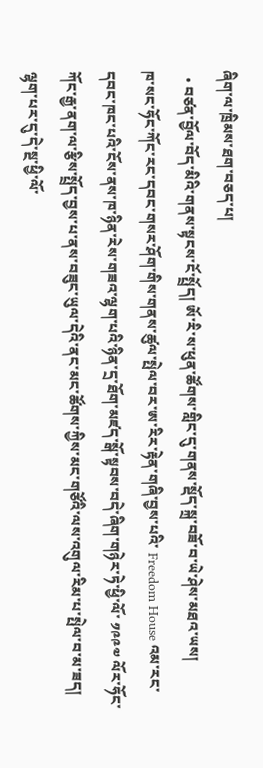ཞིག་ལ་ཁྲིམས་ཐག་བཅད་པ།
  • བཙན་བྱོལ་བོད་མིའི་གནས་སྟངས་ངོ་སྤྲོད། ཨོ་རི་ས་ཕུན་ཚོགས་གླིང་དུ་གནས་སྡོད་སྐྲ་བཟོ་བ་ཡེ་ཤེས་མཐའ་ཡས།
ཁ་སང་ཧོང་ཀོང་རང་དབང་གསར་ཤོག་གིས་གནས་ཚུལ་སྤེལ་བར་ཨ་རིར་རྟེན་གཞི་བྱས་པའི་ Freedom House འམ་རང་དབང་ཁང་པའི་ངོས་ནས་ཁ་ཉིན་རེས་གཟའ་ལྷག་པའི་ཉིན་དྲ་ཐོག་མཛད་སྒོ་སྟབས་བདེ་ཞིག་གཉེར་ཏེ་ཕྱི་ལོ་ ༡༩༩༧ ལོར་ཧོང་ཀོང་རྒྱ་ནག་ལ་རྩིས་སྤྲོད་བྱས་པ་ནས་བཟུང་ཡུལ་དེའི་ནང་མང་ཚོགས་ཀྱིས་མང་གཙོའི་ལས་འགུལ་རིམ་པ་སྤེལ་བ་མ་ཟད། ལྷག་པར་དུ་དེ་སྔ་ཕྱི་ལོ་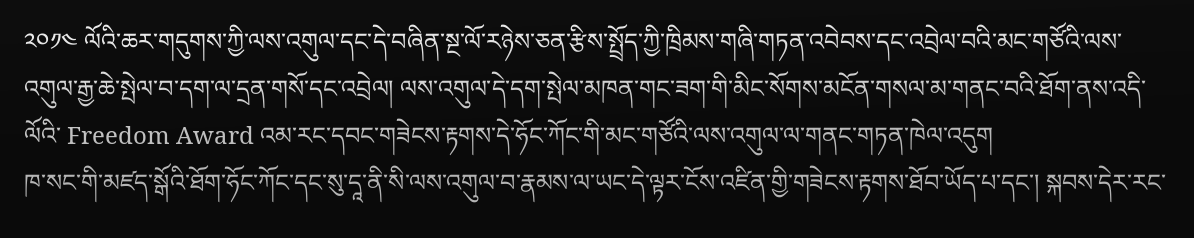༢༠༡༤ ལོའི་ཆར་གདུགས་ཀྱི་ལས་འགུལ་དང་དེ་བཞིན་སྔ་ལོ་རཉེས་ཅན་རྩིས་སྤྲོད་ཀྱི་ཁྲིམས་གཞི་གཏན་འབེབས་དང་འབྲེལ་བའི་མང་གཙོའི་ལས་འགུལ་རྒྱ་ཆེ་སྤེལ་བ་དག་ལ་དྲན་གསོ་དང་འབྲེལ། ལས་འགུལ་དེ་དག་སྤེལ་མཁན་གང་ཟག་གི་མིང་སོགས་མངོན་གསལ་མ་གནང་བའི་ཐོག་ནས་འདི་ལོའི་ Freedom Award འམ་རང་དབང་གཟེངས་རྟགས་དེ་ཧོང་ཀོང་གི་མང་གཙོའི་ལས་འགུལ་ལ་གནང་གཏན་ཁེལ་འདུག
ཁ་སང་གི་མཛད་སྒོའི་ཐོག་ཧོང་ཀོང་དང་སུ་དཱ་ནི་སི་ལས་འགུལ་བ་རྣམས་ལ་ཡང་དེ་ལྟར་ངོས་འཛིན་གྱི་གཟེངས་རྟགས་ཐོབ་ཡོད་པ་དང་། སྐབས་དེར་རང་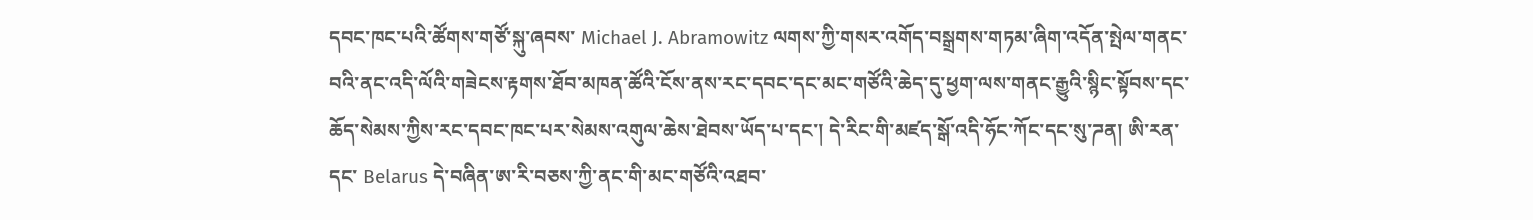དབང་ཁང་པའི་ཚོགས་གཙོ་སྐུ་ཞབས་ Michael J. Abramowitz ལགས་ཀྱི་གསར་འགོད་བསྒྲགས་གཏམ་ཞིག་འདོན་སྤེལ་གནང་བའི་ནང་འདི་ལོའི་གཟེངས་རྟགས་ཐོབ་མཁན་ཚོའི་ངོས་ནས་རང་དབང་དང་མང་གཙོའི་ཆེད་དུ་ཕྱག་ལས་གནང་རྒྱུའི་སྙིང་སྟོབས་དང་ཆོད་སེམས་ཀྱིས་རང་དབང་ཁང་པར་སེམས་འགུལ་ཆེས་ཐེབས་ཡོད་པ་དང་། དེ་རིང་གི་མཛད་སྒོ་འདི་ཧོང་ཀོང་དང་སུ་ཌན། ཨི་རན་དང་ Belarus དེ་བཞིན་ཨ་རི་བཅས་ཀྱི་ནང་གི་མང་གཙོའི་འཐབ་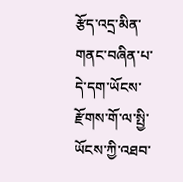རྩོད་འདྲ་མིན་གནང་བཞིན་པ་དེ་དག་ཡོངས་རྫོགས་གོ་ལ་སྤྱི་ཡོངས་ཀྱི་འཐབ་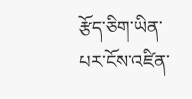རྩོད་ཅིག་ཡིན་པར་ངོས་འཛིན་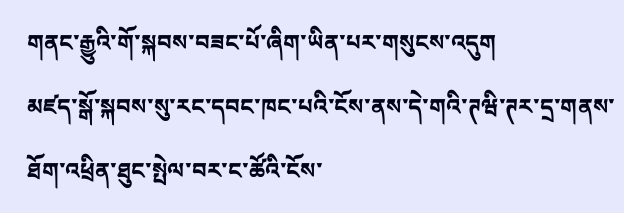གནང་རྒྱུའི་གོ་སྐབས་བཟང་པོ་ཞིག་ཡིན་པར་གསུངས་འདུག
མཛད་སྒོ་སྐབས་སུ་རང་དབང་ཁང་པའི་ངོས་ནས་དེ་གའི་ཊཝི་ཊར་དྲ་གནས་ཐོག་འཕྲིན་ཐུང་སྤེལ་བར་ང་ཚོའི་ངོས་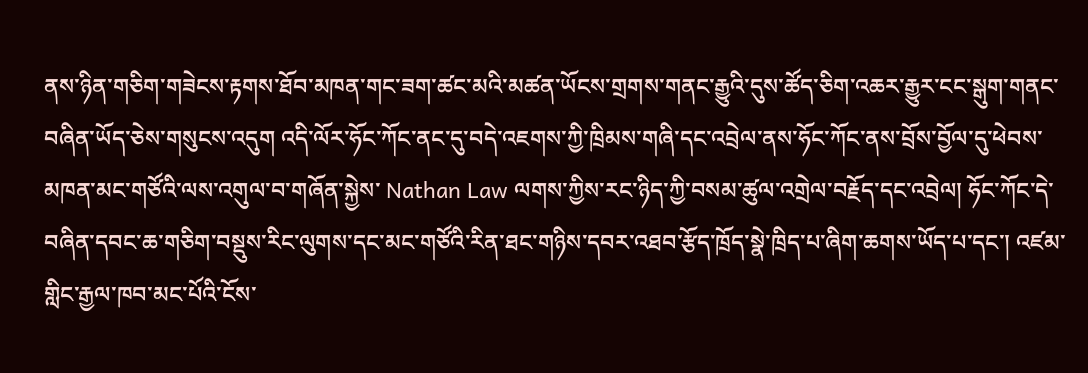ནས་ཉིན་གཅིག་གཟེངས་རྟགས་ཐོབ་མཁན་གང་ཟག་ཚང་མའི་མཚན་ཡོངས་གྲགས་གནང་རྒྱུའི་དུས་ཚོད་ཅིག་འཆར་རྒྱུར་ངང་སྒུག་གནང་བཞིན་ཡོད་ཅེས་གསུངས་འདུག འདི་ལོར་ཧོང་ཀོང་ནང་དུ་བདེ་འཇགས་ཀྱི་ཁྲིམས་གཞི་དང་འབྲེལ་ནས་ཧོང་ཀོང་ནས་བྲོས་བྱོལ་དུ་ཕེབས་མཁན་མང་གཙོའི་ལས་འགུལ་བ་གཞོན་སྐྱེས་ Nathan Law ལགས་ཀྱིས་རང་ཉིད་ཀྱི་བསམ་ཚུལ་འགྲེལ་བརྗོད་དང་འབྲེལ། ཧོང་ཀོང་དེ་བཞིན་དབང་ཆ་གཅིག་བསྡུས་རིང་ལུགས་དང་མང་གཙོའི་རིན་ཐང་གཉིས་དབར་འཐབ་རྩོད་ཁྲོད་སྣེ་ཁྲིད་པ་ཞིག་ཆགས་ཡོད་པ་དང་། འཛམ་གླིང་རྒྱལ་ཁབ་མང་པོའི་ངོས་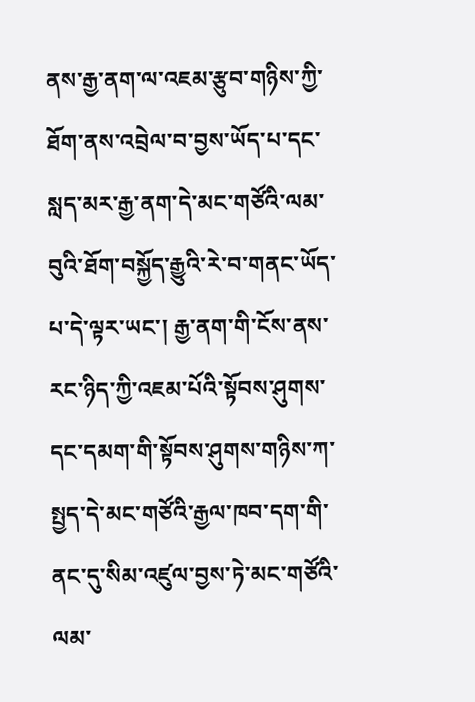ནས་རྒྱ་ནག་ལ་འཇམ་རྩུབ་གཉིས་ཀྱི་ཐོག་ནས་འབྲེལ་བ་བྱས་ཡོད་པ་དང་སླད་མར་རྒྱ་ནག་དེ་མང་གཙོའི་ལམ་བུའི་ཐོག་བསྐྱོད་རྒྱུའི་རེ་བ་གནང་ཡོད་པ་དེ་ལྟར་ཡང་། རྒྱ་ནག་གི་ངོས་ནས་རང་ཉིད་ཀྱི་འཇམ་པོའི་སྟོབས་ཤུགས་དང་དམག་གི་སྟོབས་ཤུགས་གཉིས་ཀ་སྤྱད་དེ་མང་གཙོའི་རྒྱལ་ཁབ་དག་གི་ནང་དུ་སིམ་འཛུལ་བྱས་ཏེ་མང་གཙོའི་ལམ་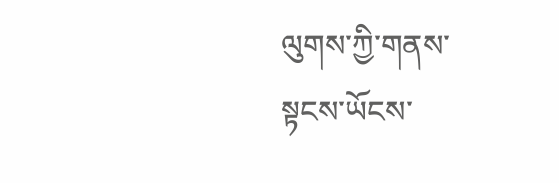ལུགས་ཀྱི་གནས་སྟངས་ཡོངས་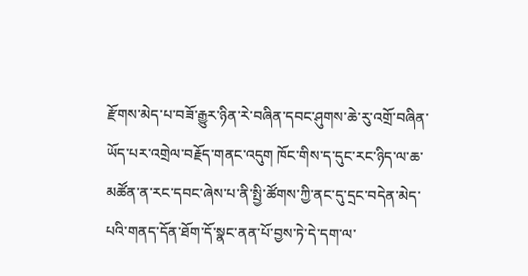རྫོགས་མེད་པ་བཟོ་རྒྱུར་ཉིན་རེ་བཞིན་དབང་ཤུགས་ཆེ་རུ་འགྲོ་བཞིན་ཡོད་པར་འགྲེལ་བརྗོད་གནང་འདུག ཁོང་གིས་ད་དུང་རང་ཉིད་ལ་ཆ་མཚོན་ན་རང་དབང་ཞེས་པ་ནི་སྤྱི་ཚོགས་ཀྱི་ནང་དུ་དྲང་བདེན་མེད་པའི་གནད་དོན་ཐོག་དོ་སྣང་ནན་པོ་བྱས་ཏེ་དེ་དག་ལ་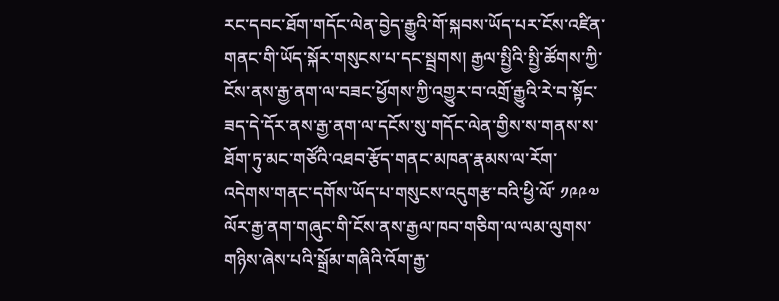རང་དབང་ཐོག་གདོང་ལེན་བྱེད་རྒྱུའི་གོ་སྐབས་ཡོད་པར་ངོས་འཛིན་གནང་གི་ཡོད་སྐོར་གསུངས་པ་དང་སྦྲགས། རྒྱལ་སྤྱིའི་སྤྱི་ཚོགས་ཀྱི་ངོས་ནས་རྒྱ་ནག་ལ་བཟང་ཕྱོགས་ཀྱི་འགྱུར་བ་འགྲོ་རྒྱུའི་རེ་བ་སྟོང་ཟད་དེ་དོར་ནས་རྒྱ་ནག་ལ་དངོས་སུ་གདོང་ལེན་གྱིས་ས་གནས་ས་ཐོག་ཏུ་མང་གཙོའི་འཐབ་རྩོད་གནང་མཁན་རྣམས་ལ་རོག་འདེགས་གནང་དགོས་ཡོད་པ་གསུངས་འདུགརྩ་བའི་ཕྱི་ལོ་ ༡༩༩༧ ལོར་རྒྱ་ནག་གཞུང་གི་ངོས་ནས་རྒྱལ་ཁབ་གཅིག་ལ་ལམ་ལུགས་གཉིས་ཞེས་པའི་སྒྲོམ་གཞིའི་འོག་རྒྱ་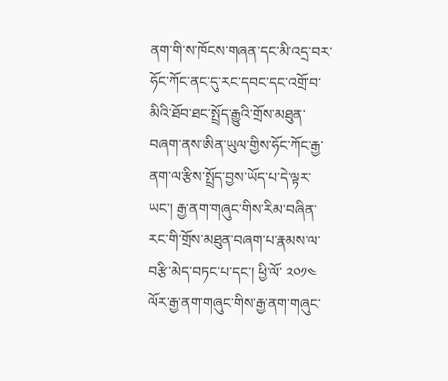ནག་གི་ས་ཁོངས་གཞན་དང་མི་འདྲ་བར་ཧོང་ཀོང་ནང་དུ་རང་དབང་དང་འགྲོ་བ་མིའི་ཐོབ་ཐང་སྤྲོད་རྒྱུའི་གྲོས་མཐུན་བཞག་ནས་ཨིན་ཡུལ་གྱིས་ཧོང་ཀོང་རྒྱ་ནག་ལ་རྩིས་སྤྲོད་བྱས་ཡོད་པ་དེ་ལྟར་ཡང་། རྒྱ་ནག་གཞུང་གིས་རིམ་བཞིན་རང་གི་གྲོས་མཐུན་བཞག་པ་རྣམས་ལ་བརྩི་མེད་བཏང་པ་དང་། ཕྱི་ལོ་ ༢༠༡༤ ལོར་རྒྱ་ནག་གཞུང་གིས་རྒྱ་ནག་གཞུང་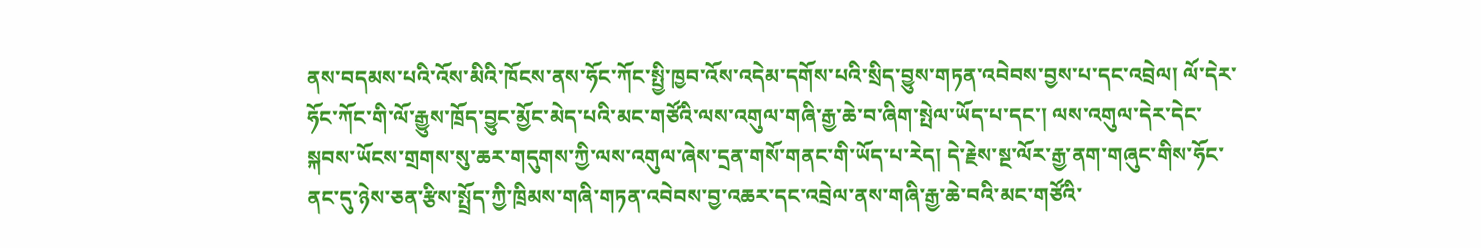ནས་བདམས་པའི་འོས་མིའི་ཁོངས་ནས་ཧོང་ཀོང་སྤྱི་ཁྱབ་འོས་འདེམ་དགོས་པའི་སྲིད་བྱུས་གཏན་འབེབས་བྱས་པ་དང་འབྲེལ། ལོ་དེར་ཧོང་ཀོང་གི་ལོ་རྒྱུས་ཁྲོད་བྱུང་མྱོང་མེད་པའི་མང་གཙོའི་ལས་འགུལ་གཞི་རྒྱ་ཆེ་བ་ཞིག་སྤེལ་ཡོད་པ་དང་། ལས་འགུལ་དེར་དེང་སྐབས་ཡོངས་གྲགས་སུ་ཆར་གདུགས་ཀྱི་ལས་འགུལ་ཞེས་དྲན་གསོ་གནང་གི་ཡོད་པ་རེད། དེ་རྗེས་སྔ་ལོར་རྒྱ་ནག་གཞུང་གིས་ཧོང་ནང་དུ་ཉེས་ཅན་རྩིས་སྤྲོད་ཀྱི་ཁྲིམས་གཞི་གཏན་འབེབས་བྱ་འཆར་དང་འབྲེལ་ནས་གཞི་རྒྱ་ཆེ་བའི་མང་གཙོའི་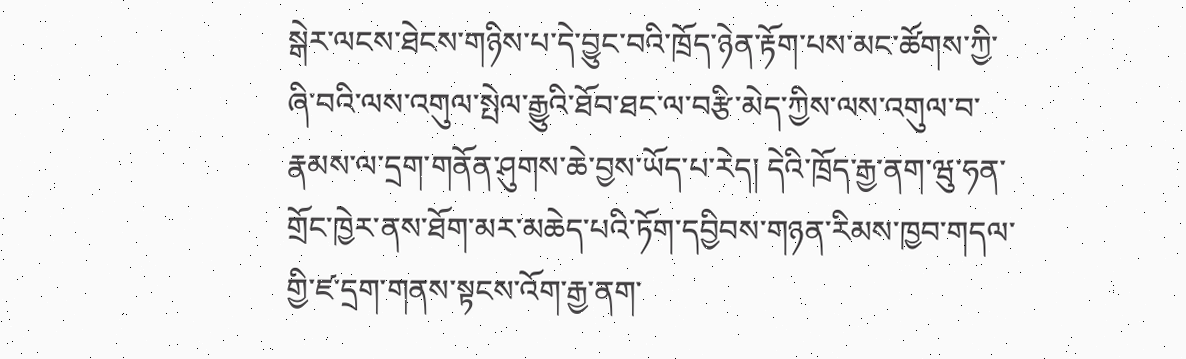སྒེར་ལངས་ཐེངས་གཉིས་པ་དེ་བྱུང་བའི་ཁྲོད་ཉེན་རྟོག་པས་མང་ཚོགས་ཀྱི་ཞི་བའི་ལས་འགུལ་སྤེལ་རྒྱུའི་ཐོབ་ཐང་ལ་བརྩི་མེད་ཀྱིས་ལས་འགུལ་བ་རྣམས་ལ་དྲག་གནོན་ཤུགས་ཆེ་བྱས་ཡོད་པ་རེད། དེའི་ཁྲོད་རྒྱ་ནག་ཝུ་ཧན་གྲོང་ཁྱེར་ནས་ཐོག་མར་མཆེད་པའི་ཏོག་དབྱིབས་གཉན་རིམས་ཁྱབ་གདལ་གྱི་ཛ་དྲག་གནས་སྟངས་འོག་རྒྱ་ནག་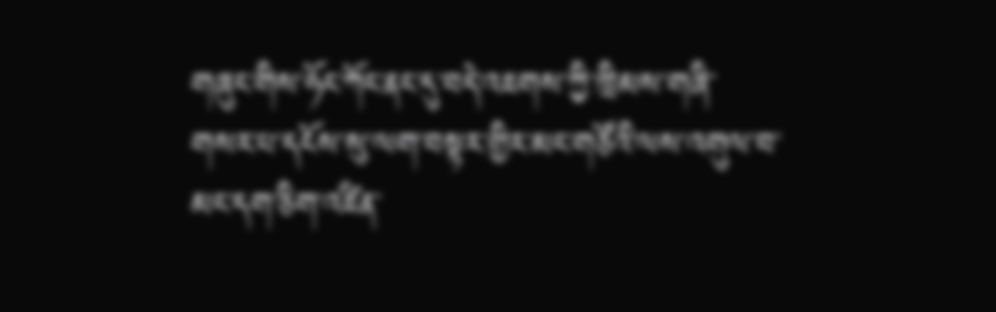གཞུང་གིས་ཧོང་ཀོང་ནང་དུ་བདེ་འཇགས་ཀྱི་ཁྲིམས་གཞི་གསར་པ་དངོས་སུ་ལག་བསྟར་གྱིར་མང་གཙོའི་ལས་འགུལ་བ་མང་དག་ཅིག་འཛིན་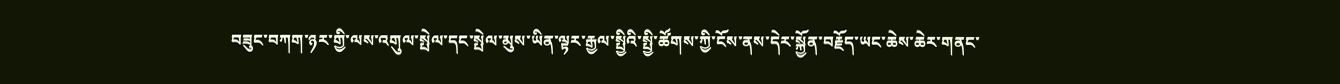བཟུང་བཀག་ཉར་གྱི་ལས་འགུལ་སྤེལ་དང་སྤེལ་མུས་ཡིན་ལྟར་རྒྱལ་སྤྱིའི་སྤྱི་ཚོགས་ཀྱི་ངོས་ནས་དེར་སྐྱོན་བརྗོད་ཡང་ཆེས་ཆེར་གནང་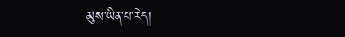མུས་ཡིན་པ་རེད།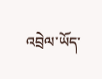འབྲེལ་ཡོད་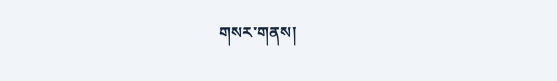གསར་གནས།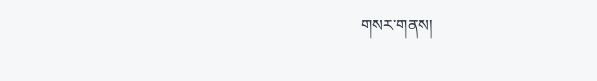གསར་གནས།